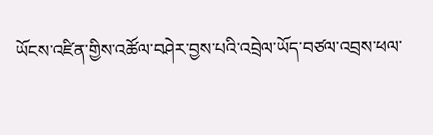ཡོངས་འཛིན་གྱིས་འཚོལ་བཤེར་བྱས་པའི་འབྲེལ་ཡོད་བཙལ་འབྲས་ཕལ་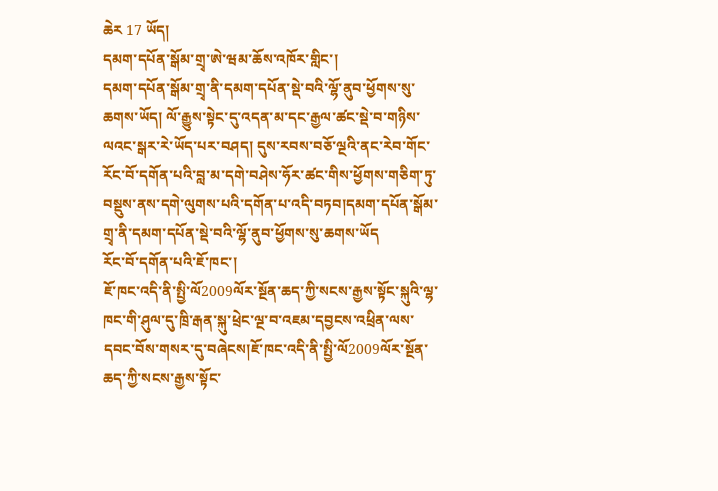ཆེར 17 ཡོད།
དམག་དཔོན་སྒོམ་གྲྭ་ཨེ་ཝམ་ཆོས་འཁོར་གླིང་།
དམག་དཔོན་སྒོམ་གྲྭ་ནི་དམག་དཔོན་སྡེ་བའི་ལྷོ་ནུབ་ཕྱོགས་སུ་ཆགས་ཡོད། ལོ་རྒྱུས་སྟེང་དུ་འདན་མ་དང་རྒྱལ་ཚང་སྡེ་བ་གཉིས་ལའང་སྒར་རེ་ཡོད་པར་བཤད། དུས་རབས་བཅོ་ལྔའི་ནང་རེབ་གོང་རོང་བོ་དགོན་པའི་བླ་མ་དགེ་བཤེས་ཧོར་ཚང་གིས་ཕྱོགས་གཅིག་ཏུ་བསྡུས་ནས་དགེ་ལུགས་པའི་དགོན་པ་འདི་བཏབ།དམག་དཔོན་སྒོམ་གྲྭ་ནི་དམག་དཔོན་སྡེ་བའི་ལྷོ་ནུབ་ཕྱོགས་སུ་ཆགས་ཡོད
རོང་བོ་དགོན་པའི་ཇོ་ཁང་།
ཇོ་ཁང་འདི་ནི་སྤྱི་ལོ2009ལོར་སྔོན་ཆད་ཀྱི་སངས་རྒྱས་སྟོང་སྐུའི་ལྷ་ཁང་གི་ཤུལ་དུ་ཁྲི་རྒན་སྐུ་ཕྲེང་ལྔ་བ་འཇམ་དབྱངས་འཕྲིན་ལས་དབང་བོས་གསར་དུ་བཞེངས།ཇོ་ཁང་འདི་ནི་སྤྱི་ལོ2009ལོར་སྔོན་ཆད་ཀྱི་སངས་རྒྱས་སྟོང་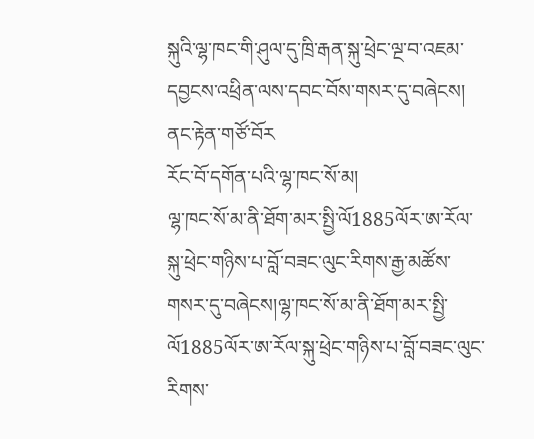སྐུའི་ལྷ་ཁང་གི་ཤུལ་དུ་ཁྲི་རྒན་སྐུ་ཕྲེང་ལྔ་བ་འཇམ་དབྱངས་འཕྲིན་ལས་དབང་བོས་གསར་དུ་བཞེངས། ནང་རྟེན་གཙོ་བོར
རོང་བོ་དགོན་པའི་ལྷ་ཁང་སོ་མ།
ལྷ་ཁང་སོ་མ་ནི་ཐོག་མར་སྤྱི་ལོ1885ལོར་ཨ་རོལ་སྐུ་ཕྲེང་གཉིས་པ་བློ་བཟང་ལུང་རིགས་རྒྱ་མཚོས་གསར་དུ་བཞེངས།ལྷ་ཁང་སོ་མ་ནི་ཐོག་མར་སྤྱི་ལོ1885ལོར་ཨ་རོལ་སྐུ་ཕྲེང་གཉིས་པ་བློ་བཟང་ལུང་རིགས་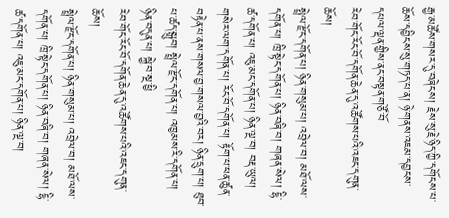རྒྱ་མཚོས་གསར་དུ་བཞེངས། རྗེས་སུ་རྗེ་ཉིད་ཀྱི་དགོངས་པ་ཆོས་དབྱིངས་སུ་གཏད་པ་ན། ཉེ་གནས་འཇམ་དབྱངས་དཔལ་ལྡན་གྱིས་ནང་བསྟན་གཙོ་བོ
རེབ་གོང་རོང་བོ་དགོན་ཆེན་དུ་འཚོགས་པའི་འཇང་དགུན་ཆོས།
སྤྲེལ་རྫོང་དགོན་པ། ཉིན་གསུམ་པ། འབྲེལ་བ། མཐོ་ལས་དགོན་པ། ཁྲི་སྟེང་དགོན་པ། ཉིན་བཞི་བ། གཞན་སེལ། ངྷི་ཚ་དགོན་པ། འཇུ་མང་དགོན་པ། ཉིན་ལྔ་བ། བརྡ་ཡུལ། གསེར་ལག་དགོན་པ། རོང་བོ་དགོན་པ། རྟོག་པ་ཕན་ཚུན་བརྟེན་པ་ནས་གསལ་བྱ་གསལ་བྱའི་བར། ཉིན་དྲུག་པ། ཐུབ་པ་ཚད་སྒྲུབ། སྤྲེལ་རྫོང་དགོན་པ། འཁྱམས་རི་དགོན་པ། ཉིན་བདུན་པ། སྐྱེ་བ་སྔ་ཕྱི
རེབ་གོང་རོང་བོ་དགོན་ཆེན་དུ་འཚོགས་པའི་འཇང་དགུན་ཆོས།
སྤྲེལ་རྫོང་དགོན་པ། ཉིན་གསུམ་པ། འབྲེལ་བ། མཐོ་ལས་དགོན་པ། ཁྲི་སྟེང་དགོན་པ། ཉིན་བཞི་བ། གཞན་སེལ། ངྷི་ཚ་དགོན་པ། འཇུ་མང་དགོན་པ། ཉིན་ལྔ་བ།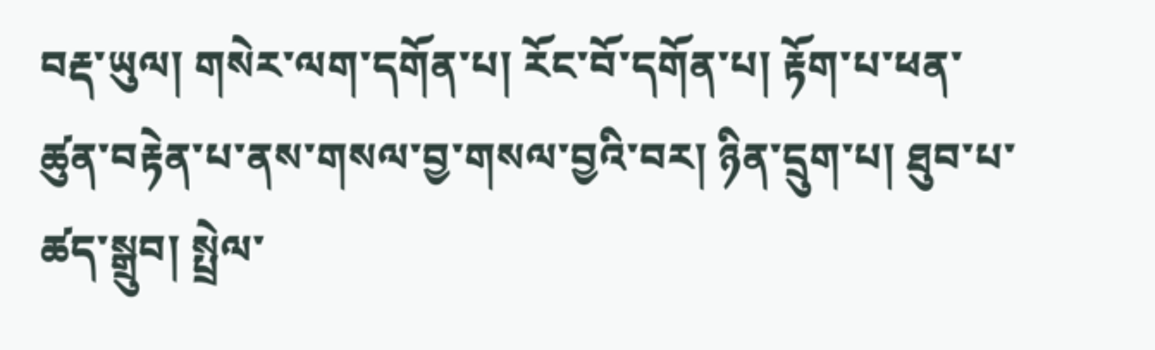བརྡ་ཡུལ། གསེར་ལག་དགོན་པ། རོང་བོ་དགོན་པ། རྟོག་པ་ཕན་ཚུན་བརྟེན་པ་ནས་གསལ་བྱ་གསལ་བྱའི་བར། ཉིན་དྲུག་པ། ཐུབ་པ་ཚད་སྒྲུབ། སྤྲེལ་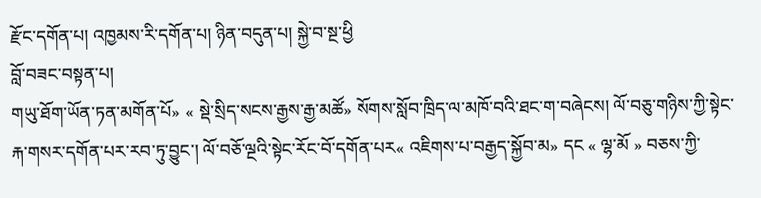རྫོང་དགོན་པ། འཁྱམས་རི་དགོན་པ། ཉིན་བདུན་པ། སྐྱེ་བ་སྔ་ཕྱི
བློ་བཟང་བསྟན་པ།
གཡུ་ཐོག་ཡོན་ཏན་མགོན་པོ» « སྡེ་སྲིད་སངས་རྒྱས་རྒྱ་མཚོ» སོགས་སློབ་ཁྲིད་ལ་མཁོ་བའི་ཐང་ག་བཞེངས། ལོ་བཅུ་གཉིས་ཀྱི་སྟེང་རྐ་གསར་དགོན་པར་རབ་ཏུ་བྱུང་། ལོ་བཅོ་ལྔའི་སྟེང་རོང་བོ་དགོན་པར« འཇིགས་པ་བརྒྱད་སྐྱོབ་མ» དང « ལྷ་མོ » བཅས་ཀྱི་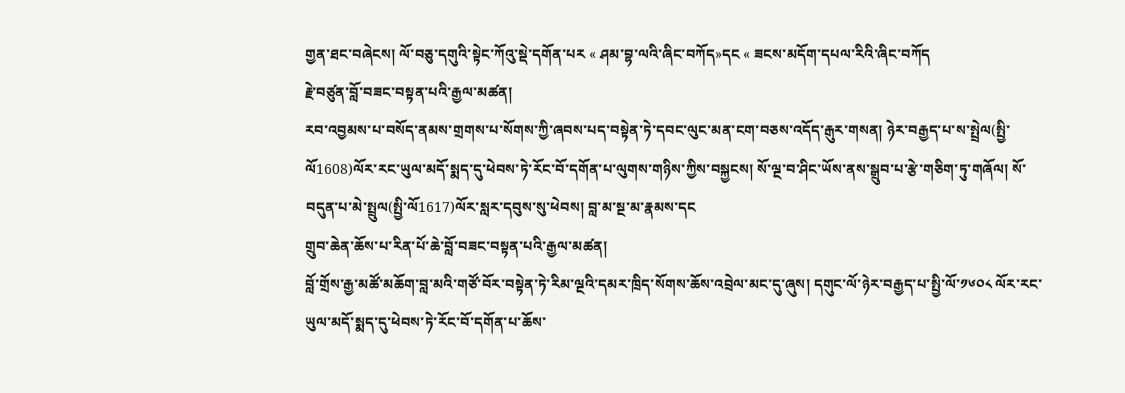གྱན་ཐང་བཞེངས། ལོ་བཅུ་དགུའི་སྟེང་ཀོའུ་སྡེ་དགོན་པར « ཤམ་བྷ་ལའི་ཞིང་བཀོད»དང « ཟངས་མདོག་དཔལ་རིའི་ཞིང་བཀོད
རྗེ་བཙུན་བློ་བཟང་བསྟན་པའི་རྒྱལ་མཚན།
རབ་འབྱམས་པ་བསོད་ནམས་གྲགས་པ་སོགས་ཀྱི་ཞབས་པད་བསྟེན་ཏེ་དབང་ལུང་མན་ངག་བཅས་འདོད་རྒུར་གསན། ཉེར་བརྒྱད་པ་ས་སྤྲེལ(སྤྱི་ལོ1608)ལོར་རང་ཡུལ་མདོ་སྨད་དུ་ཕེབས་ཏེ་རོང་བོ་དགོན་པ་ལུགས་གཉིས་ཀྱིས་བསྐྱངས། སོ་ལྔ་བ་ཤིང་ཡོས་ནས་སྒྲུབ་པ་རྩེ་གཅིག་ཏུ་གཞོལ། སོ་བདུན་པ་མེ་སྤྲུལ(སྤྱི་ལོ1617)ལོར་སླར་དབུས་སུ་ཕེབས། བླ་མ་སྔ་མ་རྣམས་དང
གྲུབ་ཆེན་ཆོས་པ་རིན་པོ་ཆེ་བློ་བཟང་བསྟན་པའི་རྒྱལ་མཚན།
བློ་གྲོས་རྒྱ་མཚོ་མཆོག་བླ་མའི་གཙོ་བོར་བསྟེན་ཏེ་རིམ་ལྔའི་དམར་ཁྲིད་སོགས་ཆོས་འབྲེལ་མང་དུ་ཞུས། དགུང་ལོ་ཉེར་བརྒྱད་པ་སྤྱི་ལོ་༡༦༠༨ ལོར་རང་ཡུལ་མདོ་སྨད་དུ་ཕེབས་ཏེ་རོང་བོ་དགོན་པ་ཆོས་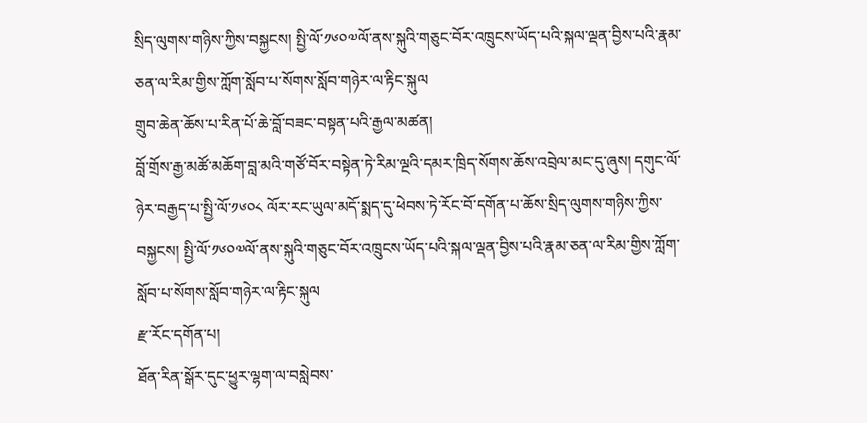སྲིད་ལུགས་གཉིས་ཀྱིས་བསྐྱངས། སྤྱི་ལོ་༡༦༠༧ལོ་ནས་སྐུའི་གཅུང་བོར་འཁྲུངས་ཡོད་པའི་སྐལ་ལྡན་བྱིས་པའི་རྣམ་ཅན་ལ་རིམ་གྱིས་ཀློག་སློབ་པ་སོགས་སློབ་གཉེར་ལ་རྟིང་སྐུལ
གྲུབ་ཆེན་ཆོས་པ་རིན་པོ་ཆེ་བློ་བཟང་བསྟན་པའི་རྒྱལ་མཚན།
བློ་གྲོས་རྒྱ་མཚོ་མཆོག་བླ་མའི་གཙོ་བོར་བསྟེན་ཏེ་རིམ་ལྔའི་དམར་ཁྲིད་སོགས་ཆོས་འབྲེལ་མང་དུ་ཞུས། དགུང་ལོ་ཉེར་བརྒྱད་པ་སྤྱི་ལོ་༡༦༠༨ ལོར་རང་ཡུལ་མདོ་སྨད་དུ་ཕེབས་ཏེ་རོང་བོ་དགོན་པ་ཆོས་སྲིད་ལུགས་གཉིས་ཀྱིས་བསྐྱངས། སྤྱི་ལོ་༡༦༠༧ལོ་ནས་སྐུའི་གཅུང་བོར་འཁྲུངས་ཡོད་པའི་སྐལ་ལྡན་བྱིས་པའི་རྣམ་ཅན་ལ་རིམ་གྱིས་ཀློག་སློབ་པ་སོགས་སློབ་གཉེར་ལ་རྟིང་སྐུལ
རྫ་རོང་དགོན་པ།
ཐོན་རིན་སྒོར་དུང་ཕྱུར་ལྷག་ལ་བསླེབས་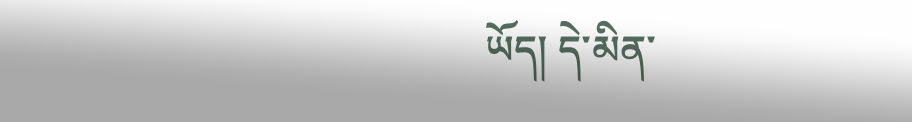ཡོད། དེ་མིན་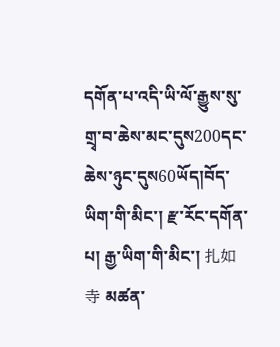དགོན་པ་འདི་ཡི་ལོ་རྒྱུས་སུ་གྲྭ་བ་ཆེས་མང་དུས200དང་ཆེས་ཉུང་དུས60ཡོད།བོད་ཡིག་གི་མིང་། རྫ་རོང་དགོན་པ། རྒྱ་ཡིག་གི་མིང་། 扎如寺 མཚན་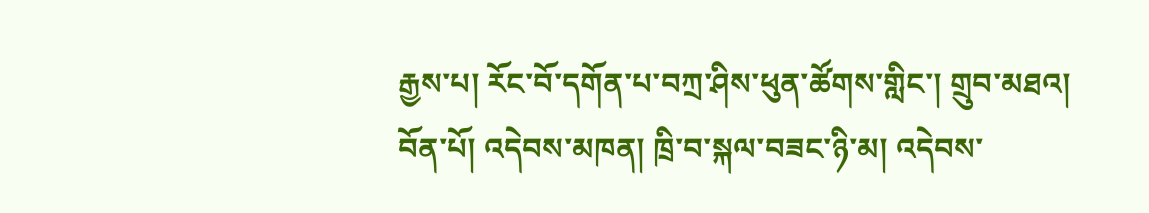རྒྱས་པ། རོང་བོ་དགོན་པ་བཀྲ་ཤིས་ཕུན་ཚོགས་གླིང་། གྲུབ་མཐའ། བོན་པོ། འདེབས་མཁན། ཁྲི་བ་སྐལ་བཟང་ཉི་མ། འདེབས་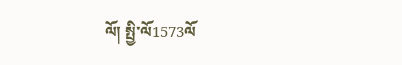ལོ། སྤྱི་ལོ1573ལོ